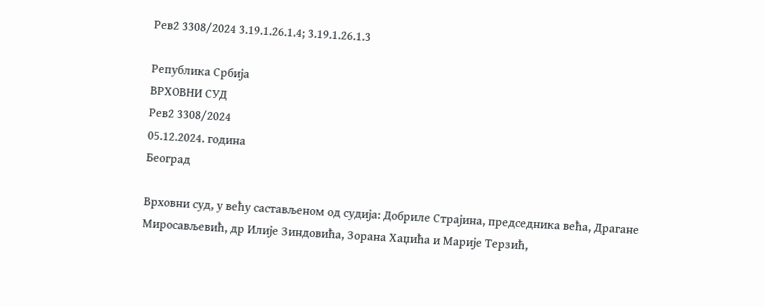Рев2 3308/2024 3.19.1.26.1.4; 3.19.1.26.1.3

Република Србија
ВРХОВНИ СУД
Рев2 3308/2024
05.12.2024. година
Београд

Врховни суд, у већу састављеном од судијa: Добриле Страјина, председника већа, Драгане Миросављевић, др Илије Зиндовића, Зорана Хаџића и Марије Терзић,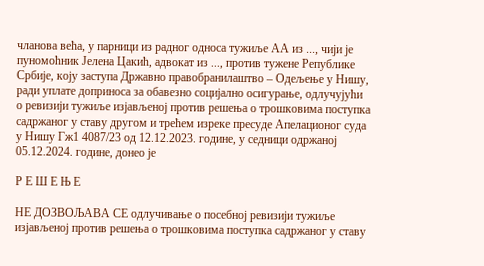чланова већа, у парници из радног односа тужиље АА из ..., чији је пуномоћник Јелена Цакић, адвокат из ..., против тужене Републике Србије, коју заступа Државно правобранилаштво – Одељење у Нишу, ради уплате доприноса за обавезно социјално осигурање, одлучујући о ревизији тужиље изјављеној против решења о трошковима поступка садржаног у ставу другом и трећем изреке пресуде Апелационог суда у Нишу Гж1 4087/23 од 12.12.2023. године, у седници одржаној 05.12.2024. године, донео је

Р Е Ш Е Њ Е

НЕ ДОЗВОЉАВА СЕ одлучивање о посебној ревизији тужиље изјављеној против решења о трошковима поступка садржаног у ставу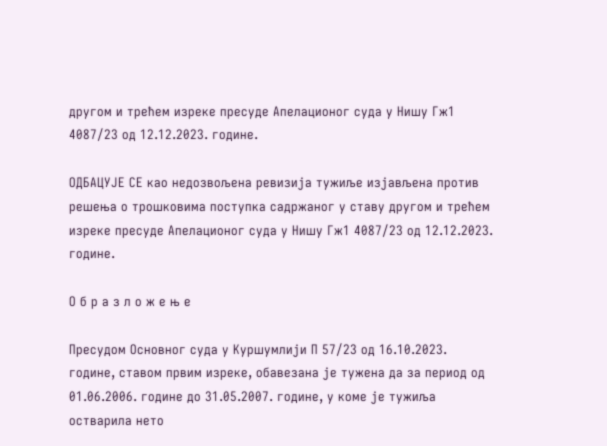другом и трећем изреке пресуде Апелационог суда у Нишу Гж1 4087/23 од 12.12.2023. године.

ОДБАЦУЈЕ СЕ као недозвољена ревизија тужиље изјављена против решења о трошковима поступка садржаног у ставу другом и трећем изреке пресуде Апелационог суда у Нишу Гж1 4087/23 од 12.12.2023. године.

О б р а з л о ж е њ е

Пресудом Основног суда у Куршумлији П 57/23 од 16.10.2023. године, ставом првим изреке, обавезана је тужена да за период од 01.06.2006. године до 31.05.2007. године, у коме је тужиља остварила нето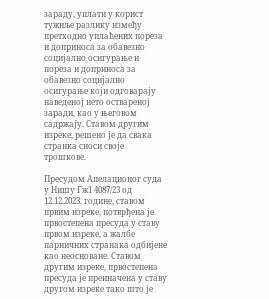зараду, уплати у корист тужиље разлику између претходно уплаћених пореза и доприноса за обавезно социјално осигурање и пореза и доприноса за обавезно социјално осигурање који одговарају наведеној нето оствареној заради, као у његовом садржају. Ставом другим изреке, решено је да свака странка сноси своје трошкове.

Пресудом Апелационог суда у Нишу Гж1 4087/23 од 12.12.2023. године, ставом првим изреке, потврђена је првостепена пресуда у ставу првом изреке, а жалбе парничних странака одбијене као неосноване. Ставом другим изреке, првостепена пресуда је преиначена у ставу другом изреке тако што је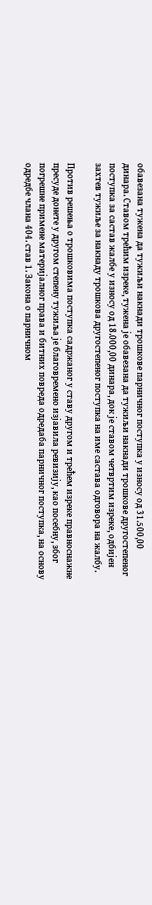обавезана тужена да тужиљи накнади трошкове парничног поступка у износу од 31.500,00 динара. Ставом трећим изреке, тужена је обавезана да тужиљи накнади трошкове другостепеног поступка за састав жалбе у износу од 18.000,00 динара, док је ставом четвртим изреке, одбијен захтев тужиље за накнаду трошкова другостепеног поступка на име састава одговора на жалбу.

Против решења о трошковима поступка садржаног у ставу другом и трећем изреке правноснажне пресуде донете у другом степену тужиља је благовремено изјавила ревизију, као посебну, због погрешне примене материјалног права и битних повреда одредаба парничног поступка, на основу одредбе члана 404. став 1. Закона о парничном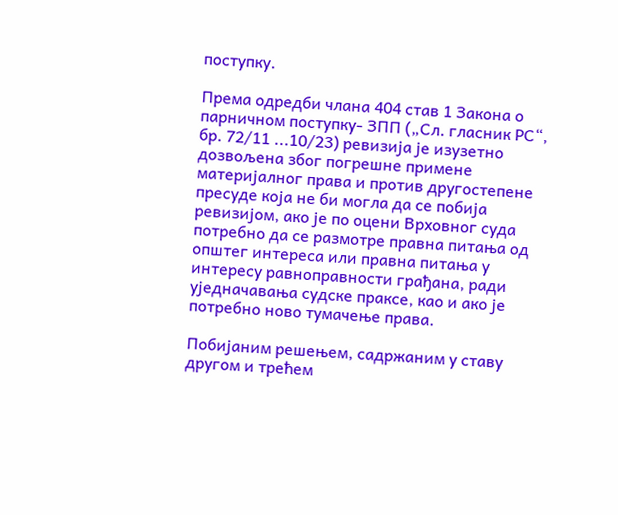поступку.

Према одредби члана 404 став 1 Закона о парничном поступку- ЗПП („Сл. гласник РС“, бр. 72/11 ...10/23) ревизија је изузетно дозвољена због погрешне примене материјалног права и против другостепене пресуде која не би могла да се побија ревизијом, ако је по оцени Врховног суда потребно да се размотре правна питања од општег интереса или правна питања у интересу равноправности грађана, ради уједначавања судске праксе, као и ако је потребно ново тумачење права.

Побијаним решењем, садржаним у ставу другом и трећем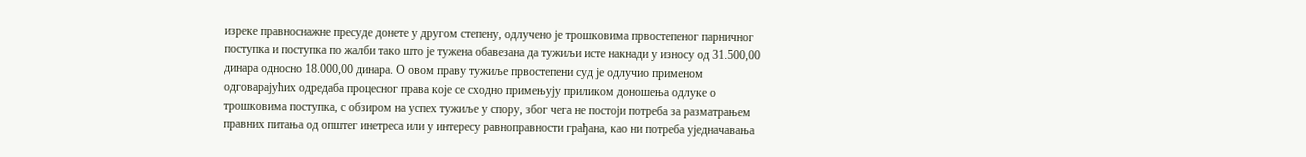изреке правноснажне пресуде донете у другом степену, одлучено је трошковима првостепеног парничног поступка и поступка по жалби тако што је тужена обавезана да тужиљи исте накнади у износу од 31.500,00 динара односно 18.000,00 динара. О овом праву тужиље првостепени суд је одлучио применом одговарајућих одредаба процесног права које се сходно примењују приликом доношења одлуке о трошковима поступка, с обзиром на успех тужиље у спору, због чега не постоји потреба за разматрањем правних питања од општег инетреса или у интересу равноправности грађана, као ни потреба уједначавања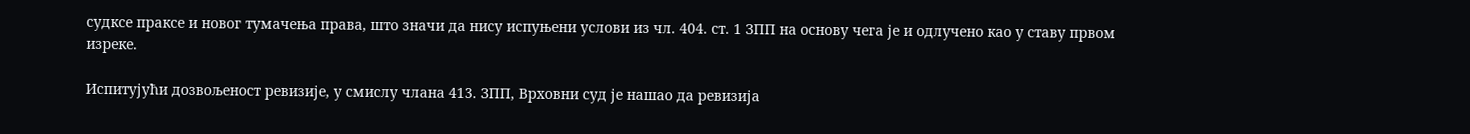судксе праксе и новог тумачења права, што значи да нису испуњени услови из чл. 404. ст. 1 ЗПП на основу чега је и одлучено као у ставу првом изреке.

Испитујући дозвољеност ревизије, у смислу члана 413. ЗПП, Врховни суд је нашао да ревизија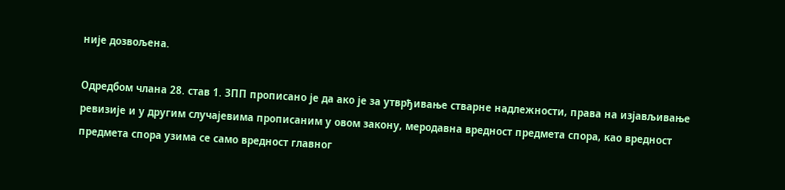није дозвољена.

Одредбом члана 28. став 1. ЗПП прописано је да ако је за утврђивање стварне надлежности, права на изјављивање ревизије и у другим случајевима прописаним у овом закону, меродавна вредност предмета спора, као вредност предмета спора узима се само вредност главног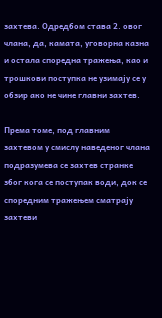захтева. Одредбом става 2. овог члана, да, камата, уговорна казна и остала споредна тражења, као и трошкови поступка не узимају се у обзир ако не чине главни захтев.

Према томе, под главним захтевом у смислу наведеног члана подразумева се захтев странке због кога се поступак води, док се споредним тражењем сматрају захтеви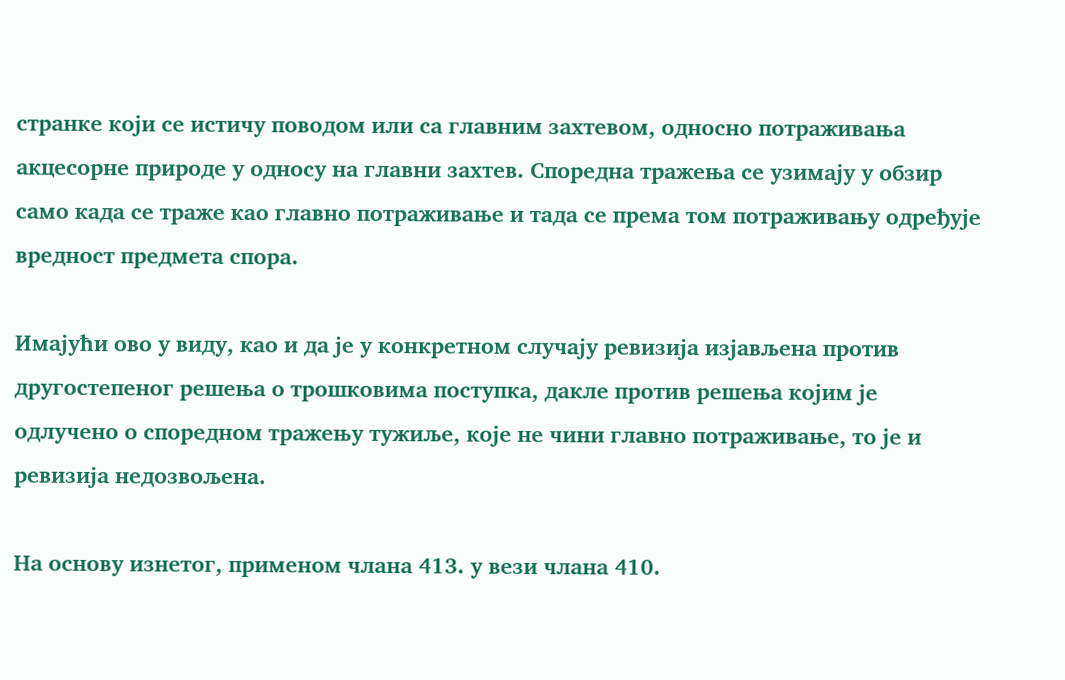странке који се истичу поводом или са главним захтевом, односно потраживања акцесорне природе у односу на главни захтев. Споредна тражења се узимају у обзир само када се траже као главно потраживање и тада се према том потраживању одређује вредност предмета спора.

Имајући ово у виду, као и да је у конкретном случају ревизија изјављена против другостепеног решења о трошковима поступка, дакле против решења којим је одлучено о споредном тражењу тужиље, које не чини главно потраживање, то је и ревизија недозвољена.

На основу изнетог, применом члана 413. у вези члана 410.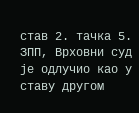став 2. тачка 5. ЗПП, Врховни суд је одлучио као у ставу другом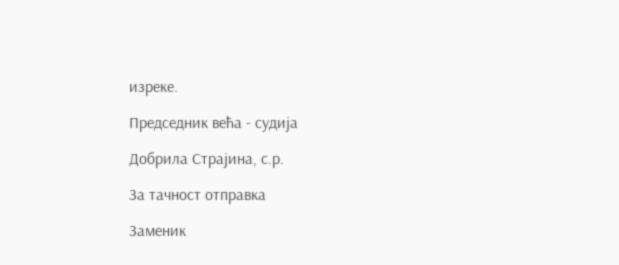изреке.

Председник већа - судија

Добрила Страјина, с.р.

За тачност отправка

Заменик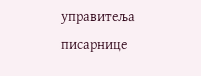управитеља писарнице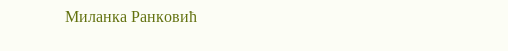Миланка Ранковић